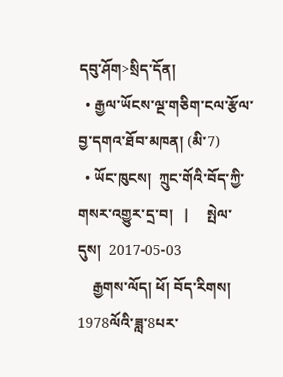དབུ་ཤོག>སྲིད་དོན།
  • རྒྱལ་ཡོངས་ལྔ་གཅིག་ངལ་རྩོལ་བྱ་དགའ་ཐོབ་མཁན། (མི་7)
  • ཡོང་ཁུངས།  ཀྲུང་གོའི་བོད་ཀྱི་གསར་འགྱུར་དྲ་བ།   |     སྤེལ་དུས།  2017-05-03
    རྒྱགས་ལོད། ཕོ། བོད་རིགས། 1978ལོའི་ཟླ་8པར་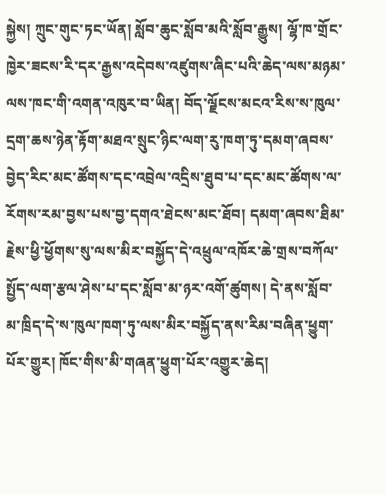སྐྱེས། ཀྲུང་གུང་ཏང་ཡོན། སློབ་ཆུང་སློབ་མའི་སློབ་རྒྱུས། ལྷོ་ཁ་གྲོང་ཁྱེར་ཟངས་རི་དར་རྒྱས་འདེབས་འཛུགས་ཞིང་པའི་ཆེད་ལས་མཉམ་ལས་ཁང་གི་འགན་འཁུར་བ་ཡིན། བོད་ལྗོངས་མངའ་རིས་ས་ཁུལ་དྲག་ཆས་ཉེན་རྟོག་མཐའ་སྲུང་ཉིང་ལག་རུ་ཁག་ཏུ་དམག་ཞབས་བྱེད་རིང་མང་ཚོགས་དང་འབྲེལ་འདྲིས་ཐུབ་པ་དང་མང་ཚོགས་ལ་རོགས་རམ་བྱས་པས་བྱ་དགའ་ཐེངས་མང་ཐོབ། དམག་ཞབས་ཐིམ་རྗེས་ཕྱི་ཕྱོགས་སུ་ལས་མིར་བསྐྱོད་དེ་འཕྲུལ་འཁོར་ཆེ་གྲས་བཀོལ་སྤྱོད་ལག་རྩལ་ཤེས་པ་དང་སློབ་མ་ཉར་འགོ་ཚུགས། དེ་ནས་སློབ་མ་ཁྲིད་དེ་ས་ཁུལ་ཁག་ཏུ་ལས་མིར་བསྐྱོད་ནས་རིམ་བཞིན་ཕྱུག་པོར་གྱུར། ཁོང་གིས་མི་གཞན་ཕྱུག་པོར་འགྱུར་ཆེད།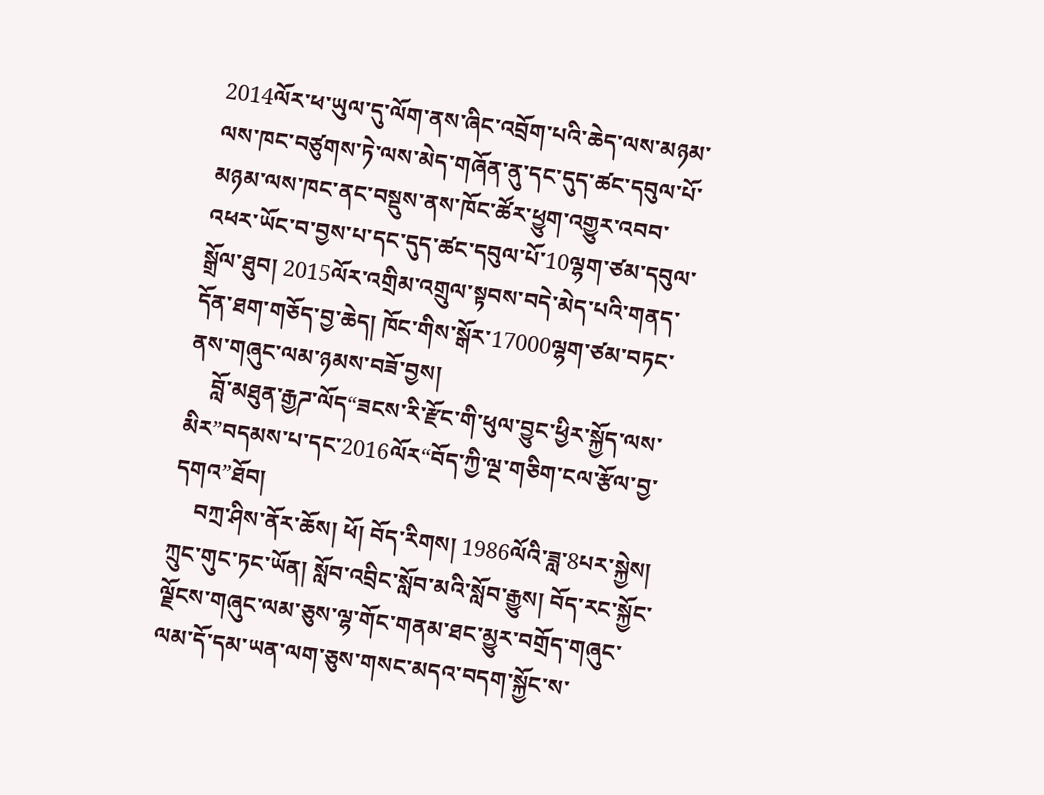2014ལོར་ཕ་ཡུལ་དུ་ལོག་ནས་ཞིང་འབྲོག་པའི་ཆེད་ལས་མཉམ་ལས་ཁང་བཙུགས་ཏེ་ལས་མེད་གཞོན་ནུ་དང་དུད་ཚང་དབུལ་པོ་མཉམ་ལས་ཁང་ནང་བསྡུས་ནས་ཁོང་ཚོར་ཕྱུག་འགྱུར་འབབ་འཕར་ཡོང་བ་བྱས་པ་དང་དུད་ཚང་དབུལ་པོ་10ལྷག་ཙམ་དབུལ་སྒྲོལ་ཐུབ། 2015ལོར་འགྲིམ་འགྲུལ་སྟབས་བདེ་མེད་པའི་གནད་དོན་ཐག་གཅོད་བྱ་ཆེད། ཁོང་གིས་སྒོར་17000ལྷག་ཙམ་བཏང་ནས་གཞུང་ལམ་ཉམས་བཟོ་བྱས།
    བློ་མཐུན་རྒྱཌ་ལོད“ཟངས་རི་རྫོང་གི་ཕུལ་བྱུང་ཕྱིར་སྐྱོད་ལས་མིར”བདམས་པ་དང་2016ལོར“བོད་ཀྱི་ལྔ་གཅིག་ངལ་རྩོལ་བྱ་དགའ”ཐོབ།
    བཀྲ་ཤིས་ནོར་ཆོས། ཕོ། བོད་རིགས། 1986ལོའི་ཟླ་8པར་སྐྱེས། ཀྲུང་གུང་ཏང་ཡོན། སློབ་འབྲིང་སློབ་མའི་སློབ་རྒྱུས། བོད་རང་སྐྱོང་ལྗོངས་གཞུང་ལམ་ཅུས་ལྷ་གོང་གནམ་ཐང་མྱུར་བགྲོད་གཞུང་ལམ་དོ་དམ་ཡན་ལག་ཅུས་གསང་མདའ་བདག་སྐྱོང་ས་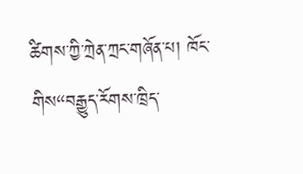ཚིགས་ཀྱི་ཀྲེན་ཀྲང་གཞོན་པ། ཁོང་གིས“བརྒྱུད་རོགས་ཁྲིད་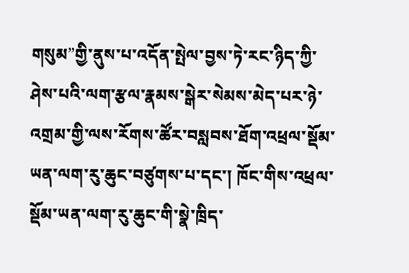གསུམ”གྱི་ནུས་པ་འདོན་སྤེལ་བྱས་ཏེ་རང་ཉིད་ཀྱི་ཤེས་པའི་ལག་རྩལ་རྣམས་སྒེར་སེམས་མེད་པར་ཉེ་འགྲམ་གྱི་ལས་རོགས་ཚོར་བསླབས་ཐོག་འཕྲལ་སྡོམ་ཡན་ལག་རུ་ཆུང་བཙུགས་པ་དང་། ཁོང་གིས་འཕྲལ་སྡོམ་ཡན་ལག་རུ་ཆུང་གི་སྣེ་ཁྲིད་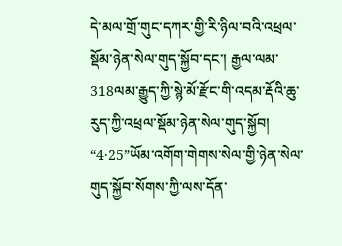དེ་མལ་གྲོ་གུང་དཀར་གྱི་རི་ཉིལ་བའི་འཕྲལ་སྡོམ་ཉེན་སེལ་གུད་སྐྱོབ་དང་། རྒྱལ་ལམ་318ལམ་རྒྱུད་ཀྱི་སྙེ་མོ་རྫོང་གི་འདམ་རྡོའི་ཆུ་རུད་ཀྱི་འཕྲལ་སྡོམ་ཉེན་སེལ་གུད་སྐྱོབ། “4·25”ཡོམ་འགོག་གེགས་སེལ་གྱི་ཉེན་སེལ་གུད་སྐྱོབ་སོགས་ཀྱི་ལས་དོན་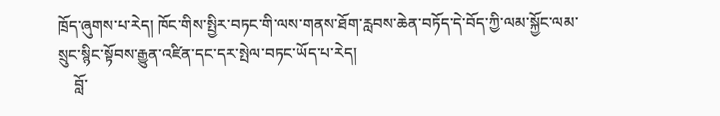ཁྲོད་ཞུགས་པ་རེད། ཁོང་གིས་སྤྱིར་བཏང་གི་ལས་གནས་ཐོག་རླབས་ཆེན་བཏོད་དེ་བོད་ཀྱི་ལམ་སྐྱོང་ལམ་སྲུང་སྙིང་སྟོབས་རྒྱུན་འཛིན་དང་དར་སྤེལ་བཏང་ཡོད་པ་རེད།
    བློ་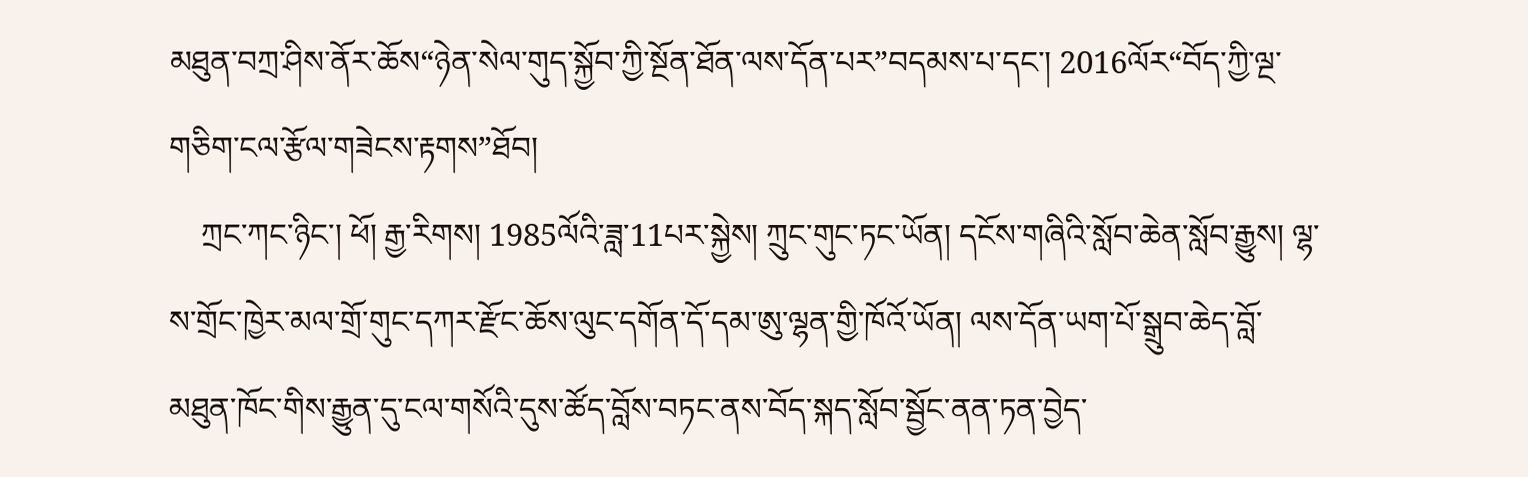མཐུན་བཀྲ་ཤིས་ནོར་ཆོས“ཉེན་སེལ་གུད་སྐྱོབ་ཀྱི་སྔོན་ཐོན་ལས་དོན་པར”བདམས་པ་དང་། 2016ལོར“བོད་ཀྱི་ལྔ་གཅིག་ངལ་རྩོལ་གཟེངས་རྟགས”ཐོབ།
    ཀྲང་ཀང་ཉིང་། ཕོ། རྒྱ་རིགས། 1985ལོའི་ཟླ་11པར་སྐྱེས། ཀྲུང་གུང་ཏང་ཡོན། དངོས་གཞིའི་སློབ་ཆེན་སློབ་རྒྱུས། ལྷ་ས་གྲོང་ཁྱེར་མལ་གྲོ་གུང་དཀར་རྫོང་ཆོས་ལུང་དགོན་དོ་དམ་ཨུ་ལྷན་གྱི་ཁོའོ་ཡོན། ལས་དོན་ཡག་པོ་སྒྲུབ་ཆེད་བློ་མཐུན་ཁོང་གིས་རྒྱུན་དུ་ངལ་གསོའི་དུས་ཚོད་བློས་བཏང་ནས་བོད་སྐད་སློབ་སྦྱོང་ནན་ཏན་བྱེད་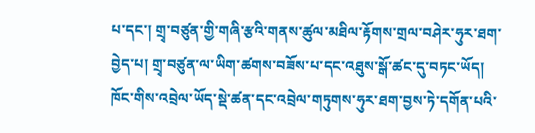པ་དང་། གྲྭ་བཙུན་གྱི་གཞི་རྩའི་གནས་ཚུལ་མཐིལ་རྟོགས་གྲལ་བཤེར་ཧུར་ཐག་བྱེད་པ། གྲྭ་བཙུན་ལ་ཡིག་ཚགས་བཟོས་པ་དང་འཐུས་སྒོ་ཚང་དུ་བཏང་ཡོད། ཁོང་གིས་འབྲེལ་ཡོད་སྡེ་ཚན་དང་འབྲེལ་གཏུགས་ཧུར་ཐག་བྱས་ཏེ་དགོན་པའི་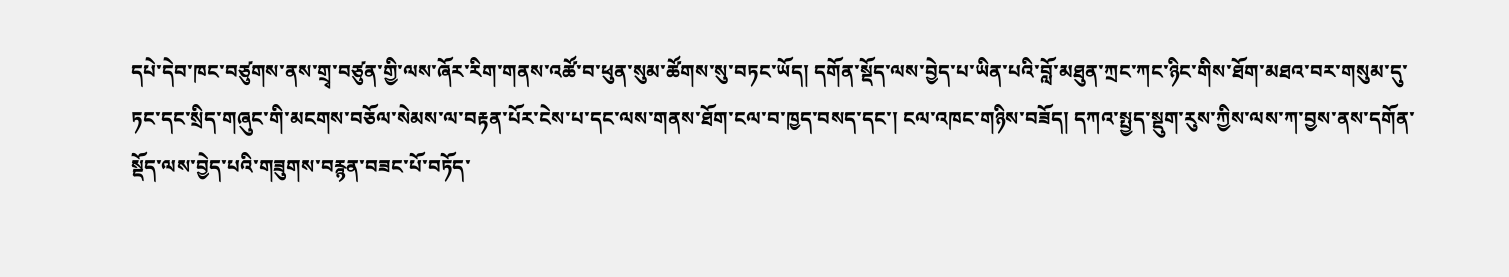དཔེ་དེབ་ཁང་བཙུགས་ནས་གྲྭ་བཙུན་གྱི་ལས་ཞོར་རིག་གནས་འཚོ་བ་ཕུན་སུམ་ཚོགས་སུ་བཏང་ཡོད། དགོན་སྡོད་ལས་བྱེད་པ་ཡིན་པའི་བློ་མཐུན་ཀྲང་ཀང་ཉིང་གིས་ཐོག་མཐའ་བར་གསུམ་དུ་ཏང་དང་སྲིད་གཞུང་གི་མངགས་བཅོལ་སེམས་ལ་བརྟན་པོར་ངེས་པ་དང་ལས་གནས་ཐོག་ངལ་བ་ཁྱད་བསད་དང་། ངལ་འཁང་གཉིས་བཟོད། དཀའ་སྤྱད་སྡུག་རུས་ཀྱིས་ལས་ཀ་བྱས་ནས་དགོན་སྡོད་ལས་བྱེད་པའི་གཟུགས་བརྙན་བཟང་པོ་བཏོད་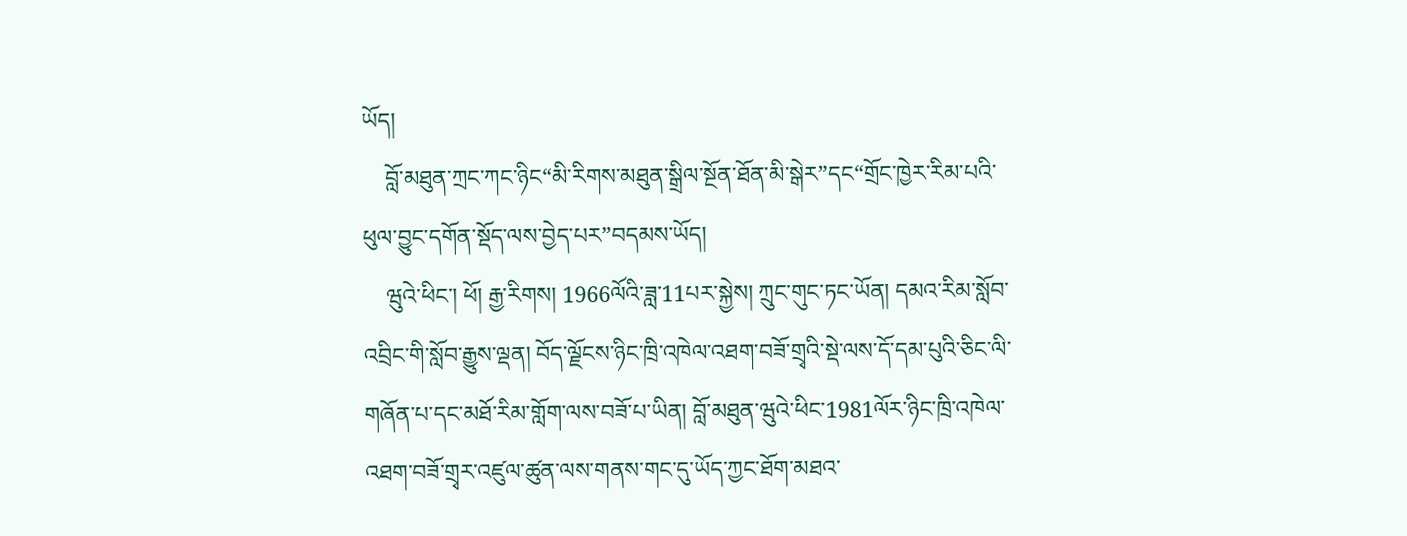ཡོད།
    བློ་མཐུན་ཀྲང་ཀང་ཉིང“མི་རིགས་མཐུན་སྒྲིལ་སྔོན་ཐོན་མི་སྒེར”དང“གྲོང་ཁྱེར་རིམ་པའི་ཕུལ་བྱུང་དགོན་སྡོད་ལས་བྱེད་པར”བདམས་ཡོད།
    ཝུའེ་ཕིང་། ཕོ། རྒྱ་རིགས། 1966ལོའི་ཟླ་11པར་སྐྱེས། ཀྲུང་གུང་ཏང་ཡོན། དམའ་རིམ་སློབ་འབྲིང་གི་སློབ་རྒྱུས་ལྡན། བོད་ལྗོངས་ཉིང་ཁྲི་འཁེལ་འཐག་བཟོ་གྲྭའི་སྡེ་ལས་དོ་དམ་པུའི་ཅིང་ལི་གཞོན་པ་དང་མཐོ་རིམ་གློག་ལས་བཟོ་པ་ཡིན། བློ་མཐུན་ཝུའེ་ཕིང་1981ལོར་ཉིང་ཁྲི་འཁེལ་འཐག་བཟོ་གྲྭར་འཛུལ་ཚུན་ལས་གནས་གང་དུ་ཡོད་ཀྱང་ཐོག་མཐའ་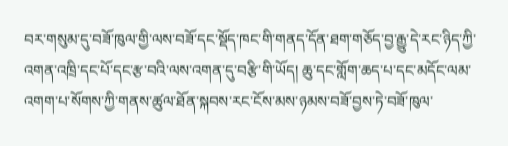བར་གསུམ་དུ་བཟོ་ཁུལ་གྱི་ལས་བཟོ་དང་སྡོད་ཁང་གི་གནད་དོན་ཐག་གཅོད་བྱ་རྒྱུ་དེ་རང་ཉིད་ཀྱི་འགན་འཁྲི་དང་པོ་དང་རྩ་བའི་ལས་འགན་དུ་བརྩི་གི་ཡོད། ཆུ་དང་གློག་ཆད་པ་དང་མདོང་ལམ་འགག་པ་སོགས་ཀྱི་གནས་ཚུལ་ཐོན་སྐབས་རང་ངོས་མས་ཉམས་བཟོ་བྱས་ཏེ་བཟོ་ཁུལ་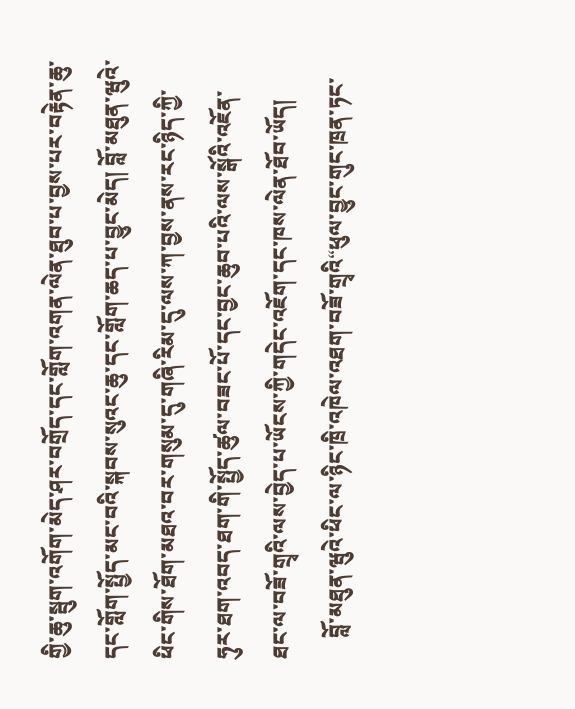གྱི་ཆུ་སྦུག་འགོག་མེད་ཤར་བགྲོད་དང་གློག་འགན་ལེན་ཐུབ་པ་བྱས་པར་བརྟེན་ཆུ་དང་གློག་སྤྱོད་མང་བའི་སྐབས་སུའང་ཆུ་དང་གློག་ཆད་པ་བྱུང་མེད། བློ་མཐུན་ཝུའེ་ཕིང་གིས་ཐོག་མཐའ་བར་གསུམ་དུ་གཞི་རིམ་དུ་ལས་ཀ་བྱས་ནས་རང་ཉིད་ཀྱི་ཧུར་ཐག་འབད་ཐག་གི་སྤྱོད་ཚུལ་བཟང་པོ་དང་བྱང་ཆུབ་པའི་ལས་སྒོའི་འཇོན་ཐང་ལ་བཟོ་གྲྭའི་ལས་བྱེད་པ་ཡོངས་ཀྱི་གདེང་འཇོག་དང་ཁས་ལེན་ཐོབ་ཡོད།
    བློ་མཐུན་ཝུའེ་ཕིང་ལ་ཉིང་ཁྲི་འཁེལ་འཐག་བཟོ་གྲྭའི“ཕུལ་བྱུང་གུང་ཁྲན་ཏང་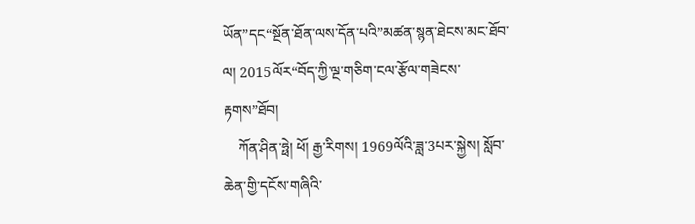ཡོན”དང“སྔོན་ཐོན་ལས་དོན་པའི”མཚན་སྙན་ཐེངས་མང་ཐོབ་ལ། 2015ལོར“བོད་ཀྱི་ལྔ་གཅིག་ངལ་རྩོལ་གཟེངས་རྟགས”ཐོབ།
    ཀོན་ཤིན་ཧྥེ། ཕོ། རྒྱ་རིགས། 1969ལོའི་ཟླ་3པར་སྐྱེས། སློབ་ཆེན་གྱི་དངོས་གཞིའི་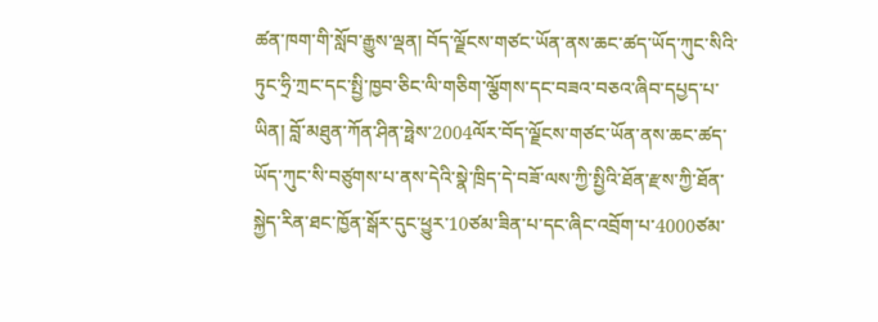ཚན་ཁག་གི་སློབ་རྒྱུས་ལྡན། བོད་ལྗོངས་གཙང་ཡོན་ནས་ཆང་ཚད་ཡོད་ཀུང་སིའི་ཏུང་ཧྲི་ཀྲང་དང་སྤྱི་ཁྱབ་ཅིང་ལི་གཅིག་ལྕོགས་དང་བཟའ་བཅའ་ཞིབ་དཔྱད་པ་ཡིན། བློ་མཐུན་ཀོན་ཤིན་ཧྥེས་2004ལོར་བོད་ལྗོངས་གཙང་ཡོན་ནས་ཆང་ཚད་ཡོད་ཀུང་སི་བཙུགས་པ་ནས་དེའི་སྣེ་ཁྲིད་དེ་བཟོ་ལས་ཀྱི་སྤྱིའི་ཐོན་རྫས་ཀྱི་ཐོན་སྐྱེད་རིན་ཐང་ཁྱོན་སྒོར་དུང་ཕྱུར་10ཙམ་ཟིན་པ་དང་ཞིང་འབྲོག་པ་4000ཙམ་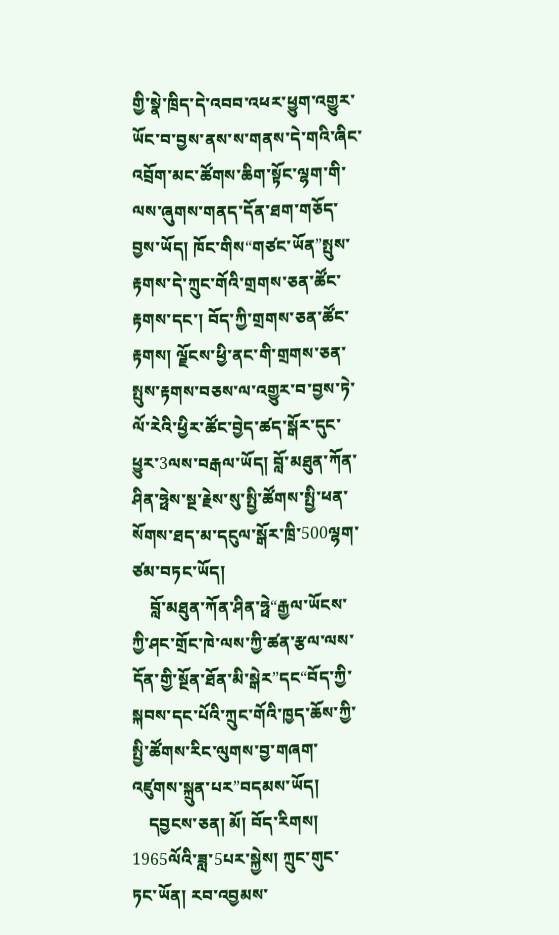གྱི་སྣེ་ཁྲིད་དེ་འབབ་འཕར་ཕྱུག་འགྱུར་ཡོང་བ་བྱས་ནས་ས་གནས་དེ་གའི་ཞིང་འབྲོག་མང་ཚོགས་ཆིག་སྟོང་ལྷག་གི་ལས་ཞུགས་གནད་དོན་ཐག་གཅོད་བྱས་ཡོད། ཁོང་གིས“གཙང་ཡོན”སྤུས་རྟགས་དེ་ཀྲུང་གོའི་གྲགས་ཅན་ཚོང་རྟགས་དང་། བོད་ཀྱི་གྲགས་ཅན་ཚོང་རྟགས། ལྗོངས་ཕྱི་ནང་གི་གྲགས་ཅན་སྤུས་རྟགས་བཅས་ལ་འགྱུར་བ་བྱས་ཏེ་ལོ་རེའི་ཕྱིར་ཚོང་བྱེད་ཚད་སྒོར་དུང་ཕྱུར་3ལས་བརྒལ་ཡོད། བློ་མཐུན་ཀོན་ཤིན་ཧྥེས་སྔ་རྗེས་སུ་སྤྱི་ཚོགས་སྤྱི་ཕན་སོགས་ཐད་མ་དངུལ་སྒོར་ཁྲི་500ལྷག་ཙམ་བཏང་ཡོད།
    བློ་མཐུན་ཀོན་ཤིན་ཧྥེ“རྒྱལ་ཡོངས་ཀྱི་ཤང་གྲོང་ཁེ་ལས་ཀྱི་ཚན་རྩལ་ལས་དོན་གྱི་སྔོན་ཐོན་མི་སྒེར”དང“བོད་ཀྱི་སྐབས་དང་པོའི་ཀྲུང་གོའི་ཁྱད་ཆོས་ཀྱི་སྤྱི་ཚོགས་རིང་ལུགས་བྱ་གཞག་འཛུགས་སྐྲུན་པར”བདམས་ཡོད།
    དབྱངས་ཅན། མོ། བོད་རིགས། 1965ལོའི་ཟླ་5པར་སྐྱེས། ཀྲུང་གུང་ཏང་ཡོན། རབ་འབྱམས་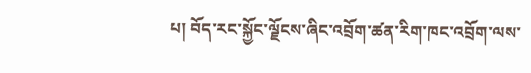པ། བོད་རང་སྐྱོང་ལྗོངས་ཞིང་འབྲོག་ཚན་རིག་ཁང་འབྲོག་ལས་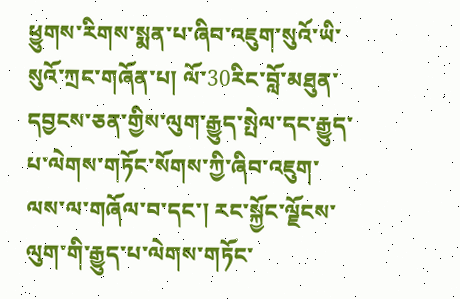ཕྱུགས་རིགས་སྨན་པ་ཞིབ་འཇུག་སུའོ་ཡི་སུའོ་ཀྲང་གཞོན་པ། ལོ་30རིང་བློ་མཐུན་དབྱངས་ཅན་གྱིས་ལུག་རྒྱུད་སྤེལ་དང་རྒྱུད་པ་ལེགས་གཏོང་སོགས་ཀྱི་ཞིབ་འཇུག་ལས་ལ་གཞོལ་བ་དང་། རང་སྐྱོང་ལྗོངས་ལུག་གི་རྒྱུད་པ་ལེགས་གཏོང་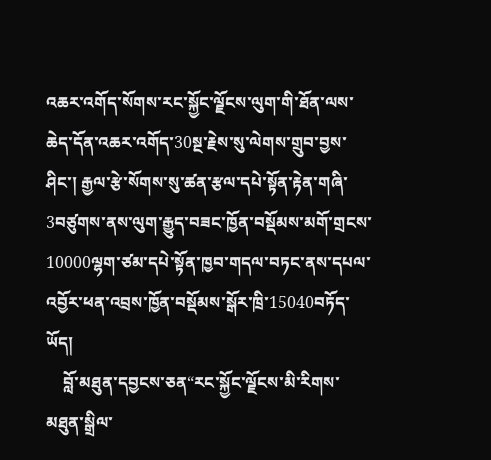འཆར་འགོད་སོགས་རང་སྐྱོང་ལྗོངས་ལུག་གི་ཐོན་ལས་ཆེད་དོན་འཆར་འགོད་30སྔ་རྗེས་སུ་ལེགས་གྲུབ་བྱས་ཤིང་། རྒྱལ་རྩེ་སོགས་སུ་ཚན་རྩལ་དཔེ་སྟོན་རྟེན་གཞི་3བཙུགས་ནས་ལུག་རྒྱུད་བཟང་ཁྱོན་བསྡོམས་མགོ་གྲངས་10000ལྷག་ཙམ་དཔེ་སྟོན་ཁྱབ་གདལ་བཏང་ནས་དཔལ་འབྱོར་ཕན་འབྲས་ཁྱོན་བསྡོམས་སྒོར་ཁྲི་15040བཏོད་ཡོད།
    བློ་མཐུན་དབྱངས་ཅན“རང་སྐྱོང་ལྗོངས་མི་རིགས་མཐུན་སྒྲིལ་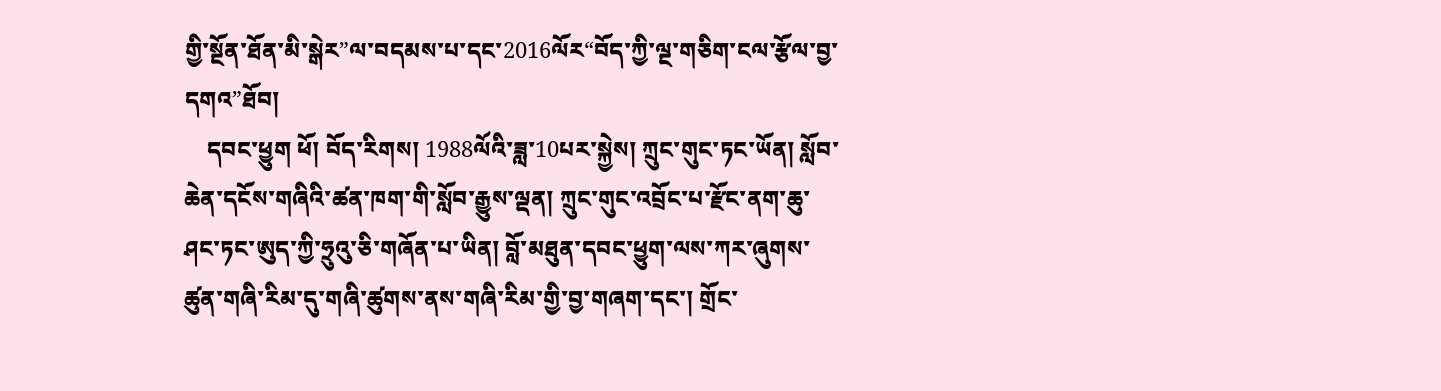གྱི་སྔོན་ཐོན་མི་སྒེར”ལ་བདམས་པ་དང་2016ལོར“བོད་ཀྱི་ལྔ་གཅིག་ངལ་རྩོལ་བྱ་དགའ”ཐོབ།
    དབང་ཕྱུག ཕོ། བོད་རིགས། 1988ལོའི་ཟླ་10པར་སྐྱེས། ཀྲུང་གུང་ཏང་ཡོན། སློབ་ཆེན་དངོས་གཞིའི་ཚན་ཁག་གི་སློབ་རྒྱུས་ལྡན། ཀྲུང་གུང་འབྲོང་པ་རྫོང་ནག་ཆུ་ཤང་ཏང་ཨུད་ཀྱི་ཧྲུའུ་ཅི་གཞོན་པ་ཡིན། བློ་མཐུན་དབང་ཕྱུག་ལས་ཀར་ཞུགས་ཚུན་གཞི་རིམ་དུ་གཞི་ཚུགས་ནས་གཞི་རིམ་གྱི་བྱ་གཞག་དང་། གྲོང་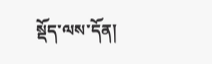སྡོད་ལས་དོན།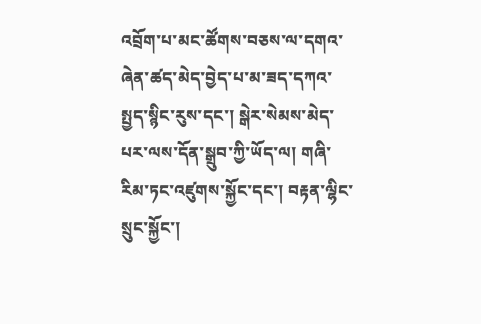འབྲོག་པ་མང་ཚོགས་བཅས་ལ་དགའ་ཞེན་ཚད་མེད་བྱེད་པ་མ་ཟད་དཀའ་སྤྱད་སྙིང་རུས་དང་། སྒེར་སེམས་མེད་པར་ལས་དོན་སྒྲུབ་ཀྱི་ཡོད་ལ། གཞི་རིམ་ཏང་འཛུགས་སྐྱོང་དང་། བརྟན་ལྷིང་སྲུང་སྐྱོང་།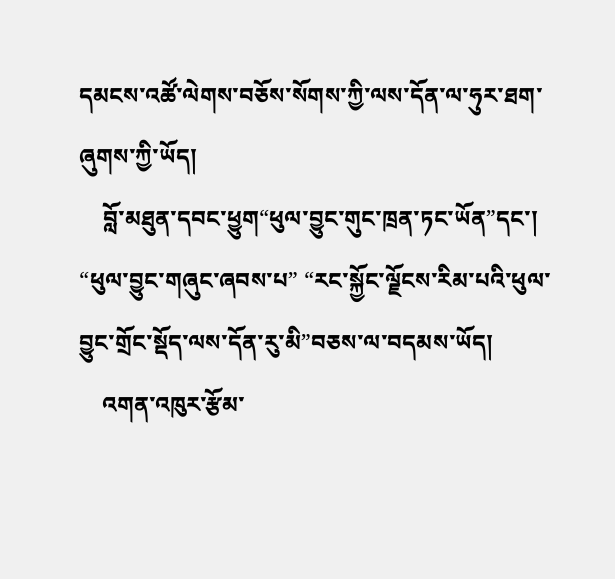དམངས་འཚོ་ལེགས་བཅོས་སོགས་ཀྱི་ལས་དོན་ལ་ཧུར་ཐག་ཞུགས་ཀྱི་ཡོད།
    བློ་མཐུན་དབང་ཕྱུག“ཕུལ་བྱུང་གུང་ཁྲན་ཏང་ཡོན”དང་། “ཕུལ་བྱུང་གཞུང་ཞབས་པ” “རང་སྐྱོང་ལྗོངས་རིམ་པའི་ཕུལ་བྱུང་གྲོང་སྡོད་ལས་དོན་རུ་མི”བཅས་ལ་བདམས་ཡོད།
    འགན་འཁུར་རྩོམ་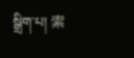སྒྲིག་པ། 索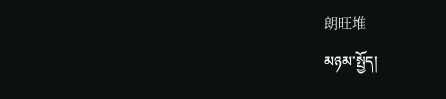朗旺堆
མཉམ་སྤྱོད།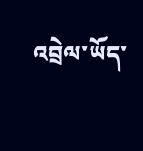འབྲེལ་ཡོད་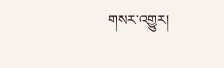གསར་འགྱུར།